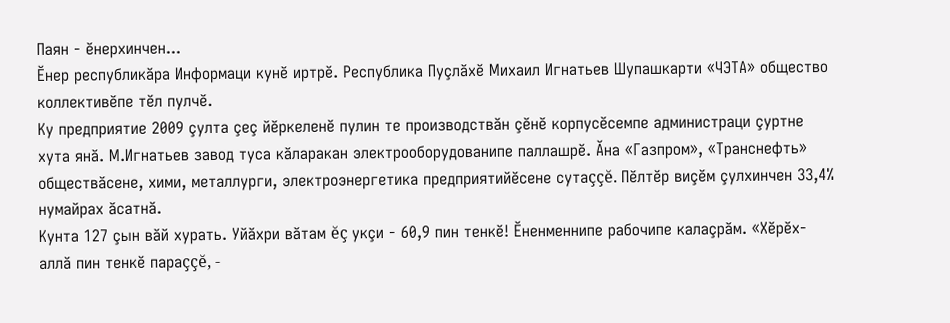Паян - ĕнерхинчен...
Ĕнер республикăра Информаци кунĕ иртрĕ. Республика Пуçлăхĕ Михаил Игнатьев Шупашкарти «ЧЭТА» общество коллективĕпе тĕл пулчĕ.
Ку предприятие 2009 çулта çеç йĕркеленĕ пулин те производствăн çĕнĕ корпусĕсемпе администраци çуртне хута янă. М.Игнатьев завод туса кăларакан электрооборудованипе паллашрĕ. Ăна «Газпром», «Транснефть» обществăсене, хими, металлурги, электроэнергетика предприятийĕсене сутаççĕ. Пĕлтĕр виçĕм çулхинчен 33,4% нумайрах ăсатнă.
Кунта 127 çын вăй хурать. Уйăхри вăтам ĕç укçи - 60,9 пин тенкĕ! Ĕненменнипе рабочипе калаçрăм. «Хĕрĕх-аллă пин тенкĕ параççĕ, -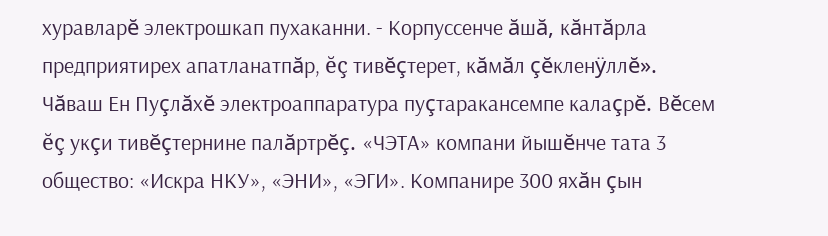хуравларĕ электрошкап пухаканни. - Корпуссенче ăшă, кăнтăрла предприятирех апатланатпăр, ĕç тивĕçтерет, кăмăл çĕкленÿллĕ». Чăваш Ен Пуçлăхĕ электроаппаратура пуçтаракансемпе калаçрĕ. Вĕсем ĕç укçи тивĕçтернине палăртрĕç. «ЧЭТА» компани йышĕнче тата 3 общество: «Искра НКУ», «ЭНИ», «ЭГИ». Компанире 300 яхăн çын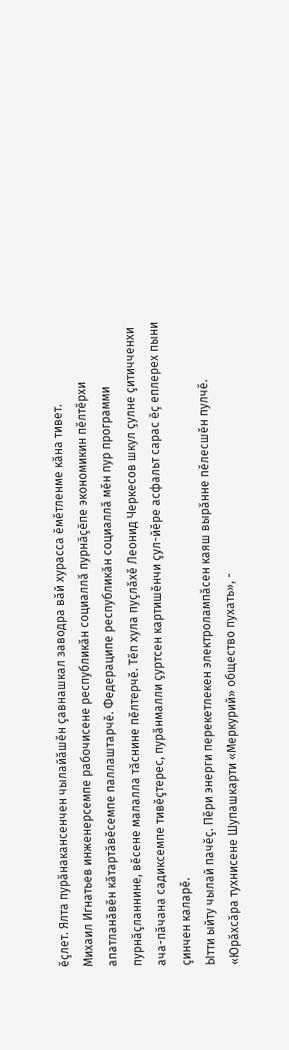ĕçлет. Ялта пурăнакансенчен чылайăшĕн çавнашкал заводра вăй хурасса ĕмĕтленме кăна тивет.
Михаил Игнатьев инженерсемпе рабочисене республикăн социаллă пурнăçĕпе экономикин пĕлтĕрхи апатланăвĕн кăтартăвĕсемпе паллаштарчĕ. Федераципе республикăн социаллă мĕн пур программи пурнăçланнине, вĕсене малалла тăснине пĕлтерчĕ. Тĕп хула пуçлăхĕ Леонид Черкесов шкул çулне çитичченхи ача-пăчана садиксемпе тивĕçтерес, пурăнмалли çуртсен картишĕнчи çул-йĕре асфальт сарас ĕç еплерех пыни çинчен каларĕ.
Ытти ыйту чылай пачĕç. Пĕри энерги перекетлекен электролампăсен каяш вырăнне пĕлесшĕн пулчĕ. «Юрăхсăра тухнисене Шупашкарти «Меркурий» общество пухать», -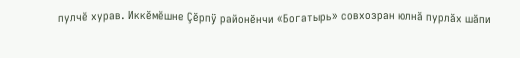пулчĕ хурав. Иккĕмĕшне Çĕрпÿ районĕнчи «Богатырь» совхозран юлнă пурлăх шăпи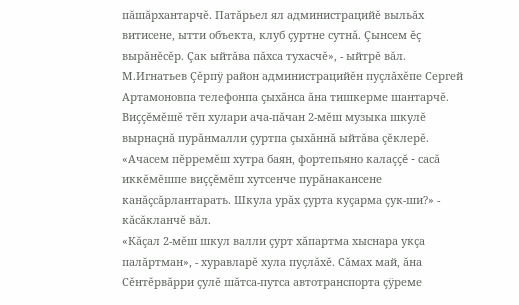пăшăрхантарчĕ. Патăрьел ял администрацийĕ выльăх витисене, ытти объекта, клуб çуртне сутнă. Çынсем ĕç вырăнĕсĕр. Çак ыйтăва пăхса тухасчĕ», - ыйтрĕ вăл.
М.Игнатьев Çĕрпÿ район администрацийĕн пуçлăхĕпе Сергей Артамоновпа телефонпа çыхăнса ăна тишкерме шантарчĕ. Виççĕмĕшĕ тĕп хулари ача-пăчан 2-мĕш музыка шкулĕ вырнаçнă пурăнмалли çуртпа çыхăннă ыйтăва çĕклерĕ. «Ачасем пĕрремĕш хутра баян, фортепьяно калаççĕ - сасă иккĕмĕшпе виççĕмĕш хутсенче пурăнакансене канăçсăрлантарать. Шкула урăх çурта куçарма çук-ши?» - кăсăкланчĕ вăл.
«Кăçал 2-мĕш шкул валли çурт хăпартма хыснара укçа палăртман», - хуравларĕ хула пуçлăхĕ. Сăмах май, ăна Сĕнтĕрвăрри çулĕ шăтса-путса автотранспорта çÿреме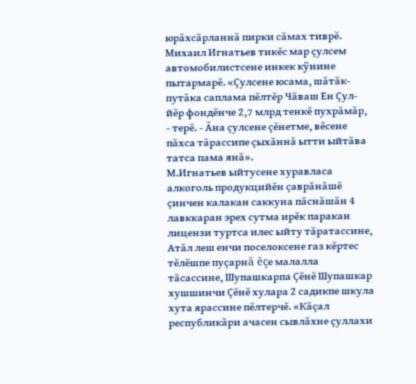юрăхсăрланнă пирки сăмах тиврĕ.
Михаил Игнатьев тикĕс мар çулсем автомобилистсене инкек кÿнине пытармарĕ. «Çулсене юсама, шăтăк-путăка саплама пĕлтĕр Чăваш Ен Çул-йĕр фондĕнче 2,7 млрд тенкĕ пухрăмăр, - терĕ. - Ăна çулсене çĕнетме, вĕсене пăхса тăрассипе çыхăннă ытти ыйтăва татса пама янă».
М.Игнатьев ыйтусене хуравласа алкоголь продукцийĕн çаврăнăшĕ çинчен калакан саккуна пăснăшăн 4 лавккаран эрех сутма ирĕк паракан лицензи туртса илес ыйту тăратассине, Атăл леш енчи поселоксене газ кĕртес тĕлĕшпе пуçарнă ĕçе малалла тăсассине, Шупашкарпа Çĕнĕ Шупашкар хушшинчи Çĕнĕ хулара 2 садикпе шкула хута ярассине пĕлтерчĕ. «Кăçал республикăри ачасен сывлăхне çуллахи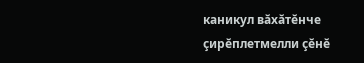каникул вăхăтĕнче çирĕплетмелли çĕнĕ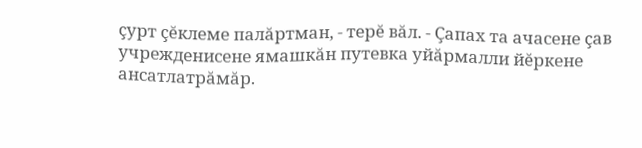çурт çĕклеме палăртман, - терĕ вăл. - Çапах та ачасене çав учрежденисене ямашкăн путевка уйăрмалли йĕркене ансатлатрăмăр.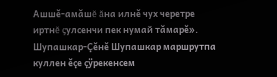Ашшĕ-амăшĕ ăна илнĕ чух черетре иртнĕ çулсенчи пек нумай тăмарĕ».
Шупашкар-Çĕнĕ Шупашкар маршрутпа куллен ĕçе çÿрекенсем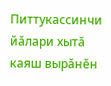Питтукассинчи йăлари хытă каяш вырăнĕн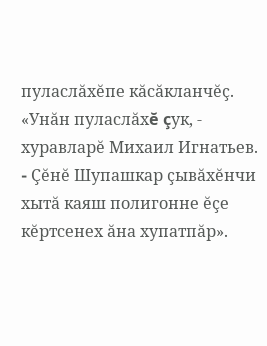пуласлăхĕпе кăсăкланчĕç. «Унăн пуласлăхĕ çук, - хуравларĕ Михаил Игнатьев. - Çĕнĕ Шупашкар çывăхĕнчи хытă каяш полигонне ĕçе кĕртсенех ăна хупатпăр».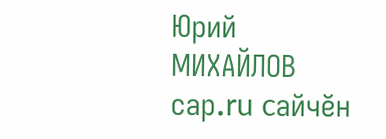Юрий МИХАЙЛОВ
саp.ru cайчĕн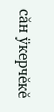сăн ÿкерчĕкĕ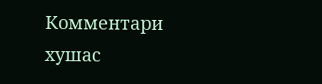Комментари хушас